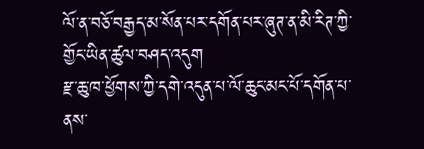ལོ་ན་བཅོ་བརྒྱད་མ་སོན་པར་དགོན་པར་ཞུཊ་ན་མི་རིཊ་ཀྱི་གྱོང་ཡིན་ཚུལ་བཤད་འདུག
རྫ་ཆུ་ཁ་ཕྱོགས་ཀྱི་དགེ་འདུན་པ་ལོ་ཆུང་མང་པོ་དགོན་པ་ནས་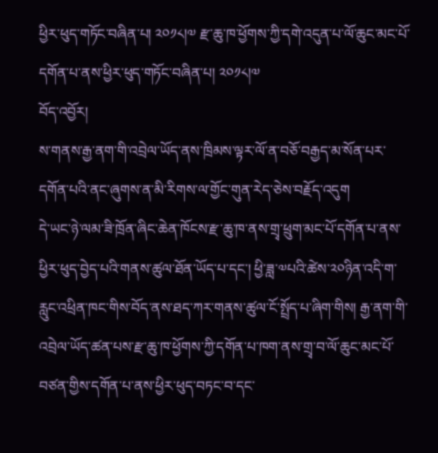ཕྱིར་ཕུད་གཏོང་བཞིན་པ། ༢༠༡༨།༧ རྫ་ཆུ་ཁ་ཕྱོགས་ཀྱི་དགེ་འདུན་པ་ལོ་ཆུང་མང་པོ་དགོན་པ་ནས་ཕྱིར་ཕུད་གཏོང་བཞིན་པ། ༢༠༡༨།༧
བོད་འབྱོར།
ས་གནས་རྒྱ་ནག་གི་འབྲེལ་ཡོད་ནས་ཁྲིམས་ལྟར་ལོ་ན་བཅོ་བརྒྱད་མ་སོན་པར་དགོན་པའི་ནང་ཞུགས་ན་མི་རིགས་ལ་གྱོང་གུན་རེད་ཅེས་བརྗོད་འདུག
དེ་ཡང་ཉེ་ལམ་ཟི་ཁྲོན་ཞིང་ཆེན་ཁོངས་རྫ་ཆུ་ཁ་ནས་གྲྭ་ཕྲུག་མང་པོ་དགོན་པ་ནས་ཕྱིར་ཕུད་བྱེད་པའི་གནས་ཚུལ་ཐོན་ཡོད་པ་དང་། ཕྱི་ཟླ་༧པའི་ཚེས་༢༠ཉིན་འདི་ག་རླུང་འཕྲིན་ཁང་གིས་བོད་ནས་ཐད་ཀར་གནས་ཚུལ་ངོ་སྤྲོད་པ་ཞིག་གིས། རྒྱ་ནག་གི་འབྲེལ་ཡོད་ཚན་པས་རྫ་ཆུ་ཁ་ཕྱོགས་ཀྱི་དགོན་པ་ཁག་ནས་གྲྭ་བ་ལོ་ཆུང་མང་པོ་བཙན་གྱིས་དགོན་པ་ནས་ཕྱིར་ཕུད་བཏང་བ་དང་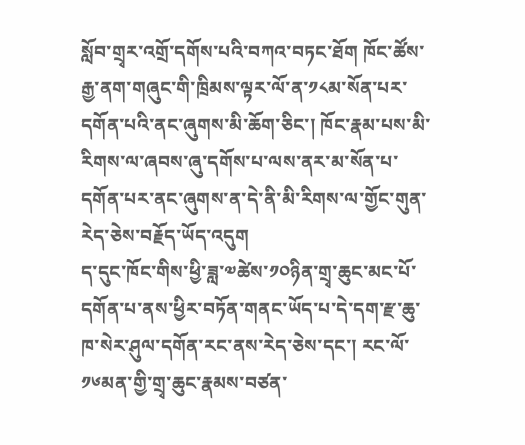སློབ་གྲྭར་འགྲོ་དགོས་པའི་བཀའ་བཏང་ཐོག ཁོང་ཚོས་རྒྱ་ནག་གཞུང་གི་ཁྲིམས་ལྟར་ལོ་ན་༡༨མ་སོན་པར་དགོན་པའི་ནང་ཞུགས་མི་ཆོག་ཅིང་། ཁོང་རྣམ་པས་མི་རིགས་ལ་ཞབས་ཞུ་དགོས་པ་ལས་ནར་མ་སོན་པ་དགོན་པར་ནང་ཞུགས་ན་དེ་ནི་མི་རིགས་ལ་གྱོང་གུན་རེད་ཅེས་བརྗོད་ཡོད་འདུག
ད་དུང་ཁོང་གིས་ཕྱི་ཟླ་༧ཚེས་༡༠ཉིན་གྲྭ་ཆུང་མང་པོ་དགོན་པ་ནས་ཕྱིར་བཏོན་གནང་ཡོད་པ་དེ་དག་རྫ་ཆུ་ཁ་སེར་ཤུལ་དགོན་རང་ནས་རེད་ཅེས་དང་། རང་ལོ་༡༦མན་གྱི་གྲྭ་ཆུང་རྣམས་བཙན་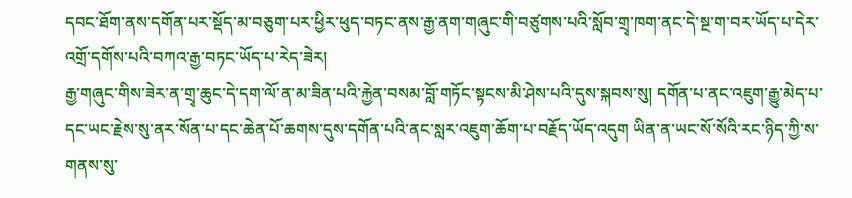དབང་ཐོག་ནས་དགོན་པར་སྡོད་མ་བཅུག་པར་ཕྱིར་ཕུད་བཏང་ནས་རྒྱ་ནག་གཞུང་གི་བཙུགས་པའི་སློབ་གྲྭ་ཁག་ནང་དེ་སྔ་ག་བར་ཡོད་པ་དེར་འགྲོ་དགོས་པའི་བཀའ་རྒྱ་བཏང་ཡོད་པ་རེད་ཟེར།
རྒྱ་གཞུང་གིས་ཟེར་ན་གྲྭ་ཆུང་དེ་དག་ལོ་ན་མ་ཟིན་པའི་རྐྱེན་བསམ་བློ་གཏོང་སྟངས་མི་ཤེས་པའི་དུས་སྐབས་སུ། དགོན་པ་ནང་འཇུག་རྒྱུ་མེད་པ་དང་ཡང་རྗེས་སུ་ནར་སོན་པ་དང་ཆེན་པོ་ཆགས་དུས་དགོན་པའི་ནང་སླར་འཇུག་ཆོག་པ་བརྗོད་ཡོད་འདུག ཡིན་ན་ཡང་སོ་སོའི་རང་ཉིད་ཀྱི་ས་གནས་སུ་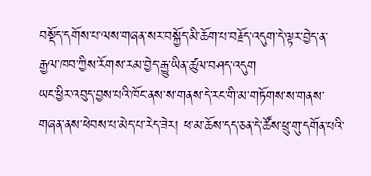བསྡོད་དགོས་པ་ལས་གཞན་སར་བསྐྱོད་མི་ཆོག་པ་བརྗོད་འདུག་དེ་ལྟར་བྱེད་ན་རྒྱལ་ཁབ་ཀྱིས་རོགས་རམ་བྱེད་རྒྱུ་ཡིན་ཚུལ་བཤད་འདུག
ཡང་ཕྱིར་འབུད་བྱས་པའི་ཁོང་ནས་ས་གནས་དེ་རང་གི་མ་གཏོགས་ས་གནས་གཞན་ནས་ཕེབས་པ་མེད་པ་རེད་ཟེར། ཕ་མ་ཆོས་དད་ཅན་དེ་ཚོས་ཕྲུ་གུ་དགོན་པའི་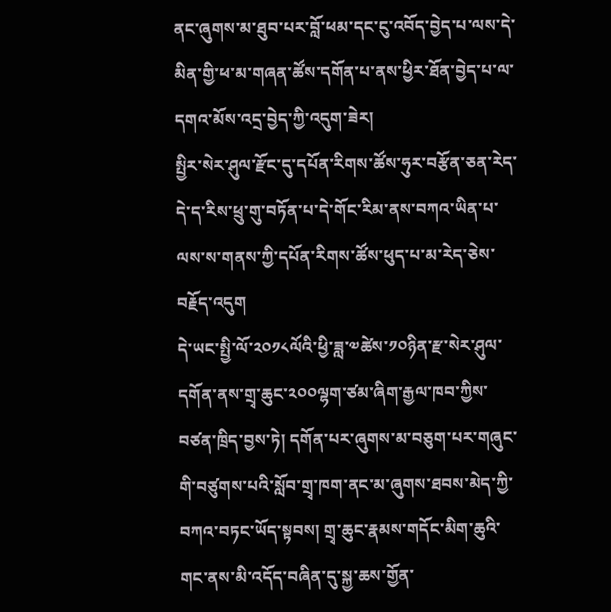ནང་ཞུགས་མ་ཐུབ་པར་བློ་ཕམ་དང་ངུ་འབོད་བྱེད་པ་ལས་དེ་མིན་གྱི་ཕ་མ་གཞན་ཚོས་དགོན་པ་ནས་ཕྱིར་ཐོན་བྱེད་པ་ལ་དགའ་མོས་འདྲ་བྱེད་ཀྱི་འདུག་ཟེར།
སྤྱིར་སེར་ཤུལ་རྫོང་དུ་དཔོན་རིགས་ཚོས་ཧུར་བརྩོན་ཅན་རེད་དེ་ད་རིས་ཕྲུ་གུ་བཏོན་པ་དེ་གོང་རིམ་ནས་བཀའ་ཡིན་པ་ལས་ས་གནས་ཀྱི་དཔོན་རིགས་ཚོས་ཕུད་པ་མ་རེད་ཅེས་བརྗོད་འདུག
དེ་ཡང་སྤྱི་ལོ་༢༠༡༨ལོའི་ཕྱི་ཟླ་༧ཚེས་༡༠ཉིན་རྫ་སེར་ཤུལ་དགོན་ནས་གྲྭ་ཆུང་༢༠༠ལྷག་ཙམ་ཞིག་རྒྱལ་ཁབ་ཀྱིས་བཙན་ཁྲིད་བྱས་ཏེ། དགོན་པར་ཞུགས་མ་བཅུག་པར་གཞུང་གི་བཙུགས་པའི་སློབ་གྲྭ་ཁག་ནང་མ་ཞུགས་ཐབས་མེད་ཀྱི་བཀའ་བཏང་ཡོད་སྟབས། གྲྭ་ཆུང་རྣམས་གདོང་མིག་ཆུའི་གང་ནས་མི་འདོད་བཞིན་དུ་སྐྱ་ཆས་གྱོན་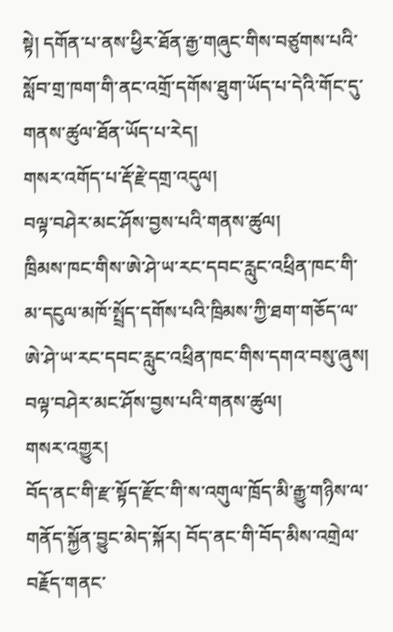སྟེ། དགོན་པ་ནས་ཕྱིར་ཐོན་རྒྱ་གཞུང་གིས་བཙུགས་པའི་སློབ་གྲ་ཁག་གི་ནང་འགྲོ་དགོས་ཐུག་ཡོད་པ་དེའི་གོང་དུ་གནས་ཚུལ་ཐོན་ཡོད་པ་རེད།
གསར་འགོད་པ་རྡོ་རྗེ་དགྲ་འདུལ།
བལྟ་བཤེར་མང་ཤོས་བྱས་པའི་གནས་ཚུལ།
ཁྲིམས་ཁང་གིས་ཨེ་ཤེ་ཡ་རང་དབང་རླུང་འཕྲིན་ཁང་གི་མ་དངུལ་མཁོ་སྤྲོད་དགོས་པའི་ཁྲིམས་ཀྱི་ཐག་གཅོད་ལ་ཨེ་ཤེ་ཡ་རང་དབང་རླུང་འཕྲིན་ཁང་གིས་དགའ་བསུ་ཞུས།
བལྟ་བཤེར་མང་ཤོས་བྱས་པའི་གནས་ཚུལ།
གསར་འགྱུར།
བོད་ནང་གི་རྫ་སྟོད་རྫོང་གི་ས་འགུལ་ཁྲོད་མི་རྒྱུ་གཉིས་ལ་གནོད་སྐྱོན་བྱུང་མེད་སྐོར། བོད་ནང་གི་བོད་མིས་འགྲེལ་བརྗོད་གནང་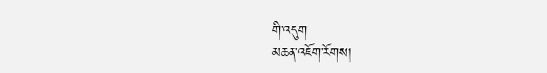གི་འདུག
མཆན་འཇོག་རོགས།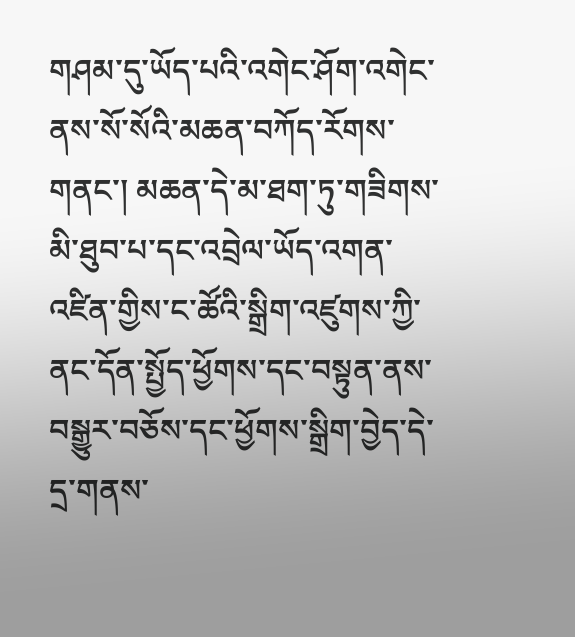གཤམ་དུ་ཡོད་པའི་འགེང་ཤོག་འགེང་ནས་སོ་སོའི་མཆན་བཀོད་རོགས་གནང་། མཆན་དེ་མ་ཐག་ཏུ་གཟིགས་མི་ཐུབ་པ་དང་འབྲེལ་ཡོད་འགན་འཛིན་གྱིས་ང་ཚོའི་སྒྲིག་འཛུགས་ཀྱི་ནང་དོན་སྤྱོད་ཕྱོགས་དང་བསྟུན་ནས་བསྒྱུར་བཅོས་དང་ཕྱོགས་སྒྲིག་བྱེད་དེ་དྲ་གནས་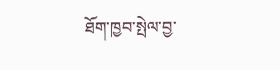ཐོག་ཁྱབ་སྤེལ་བྱ་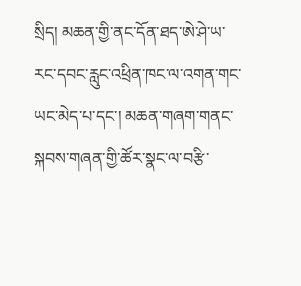སྲིད། མཆན་གྱི་ནང་དོན་ཐད་ཨེ་ཤེ་ཡ་རང་དབང་རླུང་འཕྲིན་ཁང་ལ་འགན་གང་ཡང་མེད་པ་དང་། མཆན་གཞག་གནང་སྐབས་གཞན་གྱི་ཚོར་སྣང་ལ་བརྩི་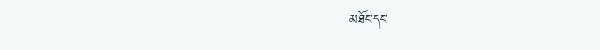མཐོང་དང་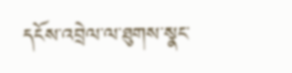དངོས་འབྲེལ་ལ་ཐུགས་སྣང་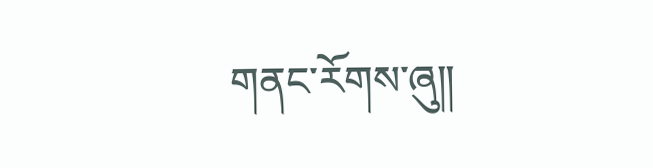གནང་རོགས་ཞུ༎